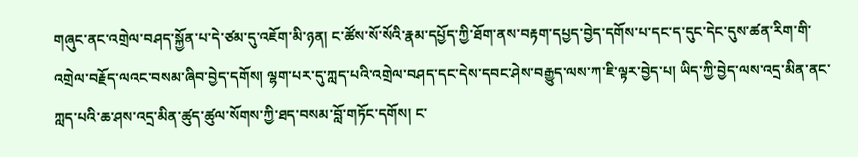གཞུང་ནང་འགྲེལ་བཤད་སྐྱོན་པ་དེ་ཙམ་དུ་འཇོག་མི་ཉན། ང་ཚོས་སོ་སོའི་རྣམ་དཔྱོད་ཀྱི་ཐོག་ནས་བརྟག་དཔྱད་བྱེད་དགོས་པ་དང་ད་དུང་དེང་དུས་ཚན་རིག་གི་འགྲེལ་བརྗོད་ལའང་བསམ་ཞིབ་བྱེད་དགོས། ལྷག་པར་དུ་ཀླད་པའི་འགྲེལ་བཤད་དང་དེས་དབང་ཤེས་བརྒྱུད་ལས་ཀ་ཇི་ལྟར་བྱེད་པ། ཡིད་ཀྱི་བྱེད་ལས་འདྲ་མིན་ནང་ཀླད་པའི་ཆ་ཤས་འདྲ་མིན་ཚུད་ཚུལ་སོགས་ཀྱི་ཐད་བསམ་བློ་གཏོང་དགོས། ང་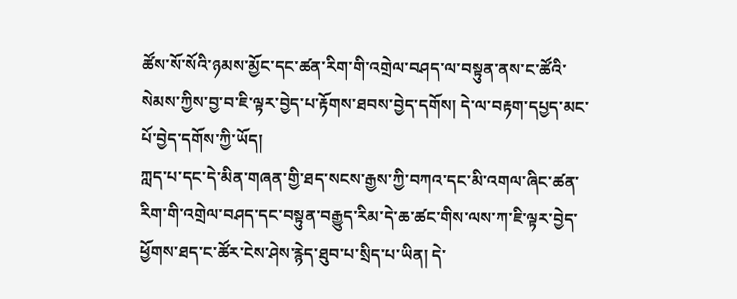ཚོས་སོ་སོའི་ཉམས་མྱོང་དང་ཚན་རིག་གི་འགྲེལ་བཤད་ལ་བསྟུན་ནས་ང་ཚོའི་སེམས་ཀྱིས་བྱ་བ་ཇི་ལྟར་བྱེད་པ་རྟོགས་ཐབས་བྱེད་དགོས། དེ་ལ་བརྟག་དཔྱད་མང་པོ་བྱེད་དགོས་ཀྱི་ཡོད།
ཀླད་པ་དང་དེ་མིན་གཞན་གྱི་ཐད་སངས་རྒྱས་ཀྱི་བཀའ་དང་མི་འགལ་ཞིང་ཚན་རིག་གི་འགྲེལ་བཤད་དང་བསྟུན་བརྒྱུད་རིམ་དེ་ཆ་ཚང་གིས་ལས་ཀ་ཇི་ལྟར་བྱེད་ཕྱོགས་ཐད་ང་ཚོར་ངེས་ཤེས་རྙེད་ཐུབ་པ་སྲིད་པ་ཡིན། དེ་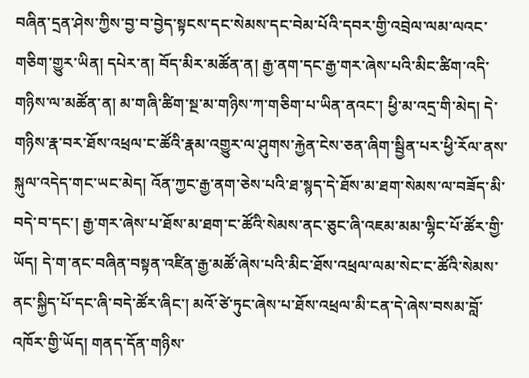བཞིན་དྲན་ཤེས་ཀྱིས་བྱ་བ་བྱེད་སྟངས་དང་སེམས་དང་བེམ་པོའི་དབར་གྱི་འབྲེལ་ལམ་ལའང་གཅིག་གྱུར་ཡིན། དཔེར་ན། བོད་མིར་མཚོན་ན། རྒྱ་ནག་དང་རྒྱ་གར་ཞེས་པའི་མིང་ཚིག་འདི་གཉིས་ལ་མཚོན་ན། མ་གཞི་ཚིག་སྔ་མ་གཉིས་ཀ་གཅིག་པ་ཡིན་ནའང་། ཕྱི་མ་འདྲ་གི་མེད། དེ་གཉིས་རྣ་བར་ཐོས་འཕྲལ་ང་ཚོའི་རྣམ་འགྱུར་ལ་ཤུགས་རྐྱེན་ངེས་ཅན་ཞིག་སྦྱིན་པར་ཕྱི་རོལ་ནས་སྐུལ་འདེད་གང་ཡང་མེད། འོན་ཀྱང་རྒྱ་ནག་ཅེས་པའི་ཐ་སྙད་དེ་ཐོས་མ་ཐག་སེམས་ལ་བཟོད་མི་བདེ་བ་དང་། རྒྱ་གར་ཞེས་པ་ཐོས་མ་ཐག་ང་ཚོའི་སེམས་ནང་ཅུང་ཞི་འཇམ་མམ་ལྷིང་པོ་ཚོར་གྱི་ཡོད། དེ་ག་ནང་བཞིན་བསྟན་འཛིན་རྒྱ་མཚོ་ཞེས་པའི་མིང་ཐོས་འཕྲལ་ལམ་སེང་ང་ཚོའི་སེམས་ནང་སྐྱིད་པོ་དང་ཞི་བདེ་ཚོར་ཞིང་། མའོ་ཙེ་ཏུང་ཞེས་པ་ཐོས་འཕྲལ་མི་ངན་དེ་ཞེས་བསམ་བློ་འཁོར་གྱི་ཡོད། གནད་དོན་གཉིས་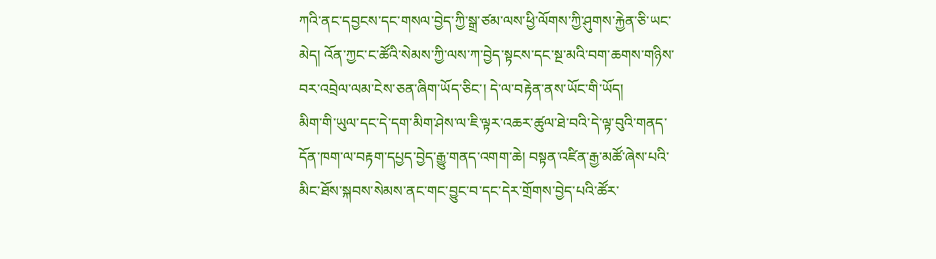ཀའི་ནང་དབྱངས་དང་གསལ་བྱེད་ཀྱི་སྒྲ་ཙམ་ལས་ཕྱི་ལོགས་ཀྱི་ཤུགས་རྐྱེན་ཅི་ཡང་མེད། འོན་ཀྱང་ང་ཚོའི་སེམས་ཀྱི་ལས་ཀ་བྱེད་སྟངས་དང་སྔ་མའི་བག་ཆགས་གཉིས་བར་འབྲེལ་ལམ་ངེས་ཅན་ཞིག་ཡོད་ཅིང་། དེ་ལ་བརྟེན་ནས་ཡོང་གི་ཡོད།
མིག་གི་ཡུལ་དང་དེ་དག་མིག་ཤེས་ལ་ཇི་ལྟར་འཆར་ཚུལ་ཐེ་བའི་དེ་ལྟ་བུའི་གནད་དོན་ཁག་ལ་བརྟག་དཔྱད་བྱེད་རྒྱུ་གནད་འགག་ཆེ། བསྟན་འཛིན་རྒྱ་མཚོ་ཞེས་པའི་མིང་ཐོས་སྐབས་སེམས་ནང་གང་བྱུང་བ་དང་དེར་གྲོགས་བྱེད་པའི་ཚོར་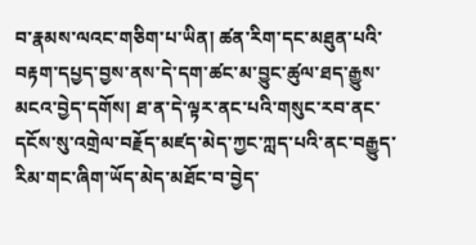བ་རྣམས་ལའང་གཅིག་པ་ཡིན། ཚན་རིག་དང་མཐུན་པའི་བརྟག་དཔྱད་བྱས་ནས་དེ་དག་ཚང་མ་བྱུང་ཚུལ་ཐད་རྒྱུས་མངའ་བྱེད་དགོས། ཐ་ན་དེ་ལྟར་ནང་པའི་གསུང་རབ་ནང་དངོས་སུ་འགྲེལ་བརྗོད་མཛད་མེད་ཀྱང་ཀླད་པའི་ནང་བརྒྱུད་རིམ་གང་ཞིག་ཡོད་མེད་མཐོང་བ་བྱེད་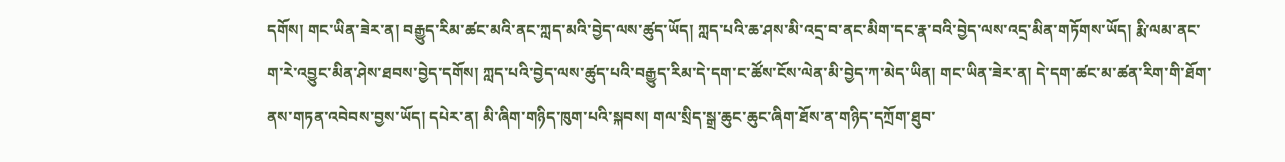དགོས། གང་ཡིན་ཟེར་ན། བརྒྱུད་རིམ་ཚང་མའི་ནང་ཀླད་མའི་བྱེད་ལས་ཚུད་ཡོད། ཀླད་པའི་ཆ་ཤས་མི་འདྲ་བ་ནང་མིག་དང་རྣ་བའི་བྱེད་ལས་འདྲ་མིན་གཏོགས་ཡོད། རྨི་ལམ་ནང་ག་རེ་འབྱུང་མིན་ཤེས་ཐབས་བྱེད་དགོས། ཀླད་པའི་བྱེད་ལས་ཚུད་པའི་བརྒྱུད་རིམ་དེ་དག་ང་ཚོས་ངོས་ལེན་མི་བྱེད་ཀ་མེད་ཡིན། གང་ཡིན་ཟེར་ན། དེ་དག་ཚང་མ་ཚན་རིག་གི་ཐོག་ནས་གཏན་འབེབས་བྱས་ཡོད། དཔེར་ན། མི་ཞིག་གཉིད་ཁུག་པའི་སྐབས། གལ་སྲིད་སྒྲ་ཆུང་ཆུང་ཞིག་ཐོས་ན་གཉིད་དཀྲོག་ཐུབ་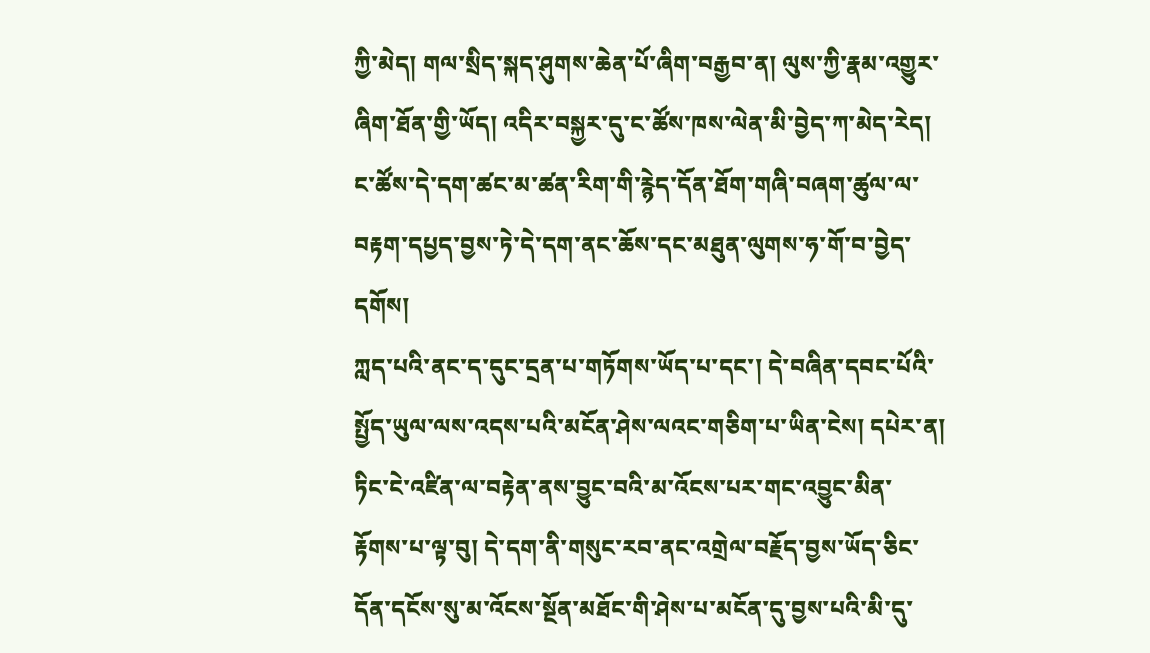ཀྱི་མེད། གལ་སྲིད་སྐད་ཤུགས་ཆེན་པོ་ཞིག་བརྒྱབ་ན། ལུས་ཀྱི་རྣམ་འགྱུར་ཞིག་ཐོན་གྱི་ཡོད། འདིར་བསྐྱར་དུ་ང་ཚོས་ཁས་ལེན་མི་བྱེད་ཀ་མེད་རེད། ང་ཚོས་དེ་དག་ཚང་མ་ཚན་རིག་གི་རྙེད་དོན་ཐོག་གཞི་བཞག་ཚུལ་ལ་བརྟག་དཔྱད་བྱས་ཏེ་དེ་དག་ནང་ཆོས་དང་མཐུན་ལུགས་ཧ་གོ་བ་བྱེད་དགོས།
ཀླད་པའི་ནང་ད་དུང་དྲན་པ་གཏོགས་ཡོད་པ་དང་། དེ་བཞིན་དབང་པོའི་སྤྱོད་ཡུལ་ལས་འདས་པའི་མངོན་ཤེས་ལའང་གཅིག་པ་ཡིན་ངེས། དཔེར་ན། ཏིང་ངེ་འཛིན་ལ་བརྟེན་ནས་བྱུང་བའི་མ་འོངས་པར་གང་འབྱུང་མིན་རྟོགས་པ་ལྟ་བུ། དེ་དག་ནི་གསུང་རབ་ནང་འགྲེལ་བརྗོད་བྱས་ཡོད་ཅིང་དོན་དངོས་སུ་མ་འོངས་སྔོན་མཐོང་གི་ཤེས་པ་མངོན་དུ་བྱས་པའི་མི་དུ་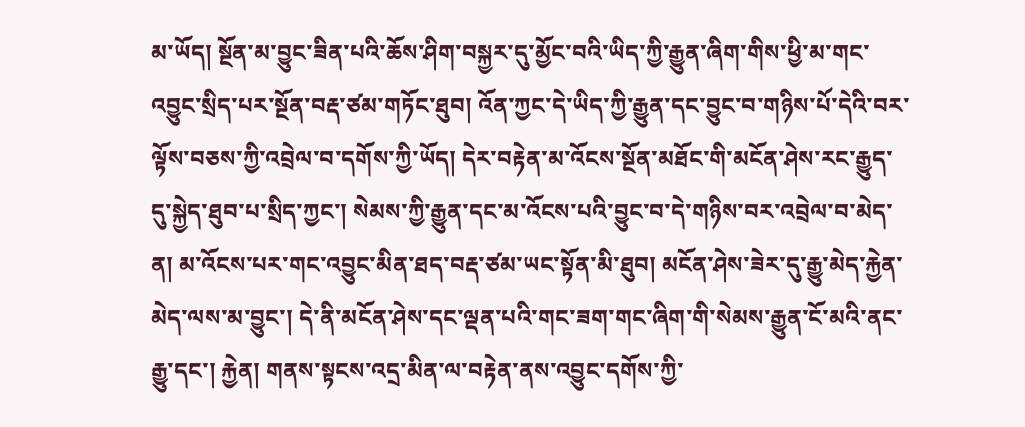མ་ཡོད། སྔོན་མ་བྱུང་ཟིན་པའི་ཆོས་ཤིག་བསྐྱར་དུ་མྱོང་བའི་ཡིད་ཀྱི་རྒྱུན་ཞིག་གིས་ཕྱི་མ་གང་འབྱུང་སྲིད་པར་སྔོན་བརྡ་ཙམ་གཏོང་ཐུབ། འོན་ཀྱང་དེ་ཡིད་ཀྱི་རྒྱུན་དང་བྱུང་བ་གཉིས་པོ་དེའི་བར་ལྟོས་བཅས་ཀྱི་འབྲེལ་བ་དགོས་ཀྱི་ཡོད། དེར་བརྟེན་མ་འོངས་སྔོན་མཐོང་གི་མངོན་ཤེས་རང་རྒྱུད་དུ་སྐྱེད་ཐུབ་པ་སྲིད་ཀྱང་། སེམས་ཀྱི་རྒྱུན་དང་མ་འོངས་པའི་བྱུང་བ་དེ་གཉིས་བར་འབྲེལ་བ་མེད་ན། མ་འོངས་པར་གང་འབྱུང་མིན་ཐད་བརྡ་ཙམ་ཡང་སྟོན་མི་ཐུབ། མངོན་ཤེས་ཟེར་དུ་རྒྱུ་མེད་རྐྱེན་མེད་ལས་མ་བྱུང་། དེ་ནི་མངོན་ཤེས་དང་ལྡན་པའི་གང་ཟག་གང་ཞིག་གི་སེམས་རྒྱུན་ངོ་མའི་ནང་རྒྱུ་དང་། རྐྱེན། གནས་སྟངས་འདྲ་མིན་ལ་བརྟེན་ནས་འབྱུང་དགོས་ཀྱི་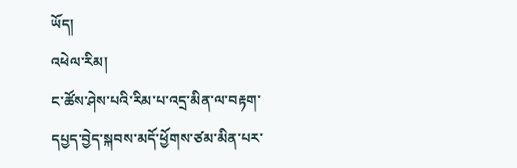ཡོད།
འཕེལ་རིམ།
ང་ཚོས་ཤེས་པའི་རིམ་པ་འདྲ་མིན་ལ་བརྟག་དཔྱད་བྱེད་སྐབས་མདོ་ཕྱོགས་ཙམ་མིན་པར་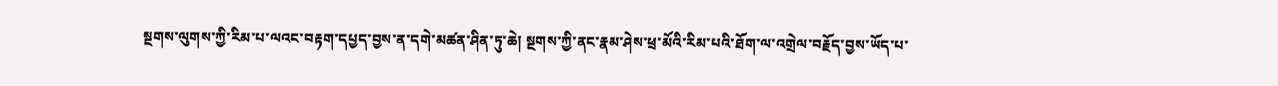སྔགས་ལུགས་ཀྱི་རིམ་པ་ལའང་བརྟག་དཔྱད་བྱས་ན་དགེ་མཚན་ཤིན་ཏུ་ཆེ། སྔགས་ཀྱི་ནང་རྣམ་ཤེས་ཕྲ་མོའི་རིམ་པའི་ཐོག་ལ་འགྲེལ་བརྗོད་བྱས་ཡོད་པ་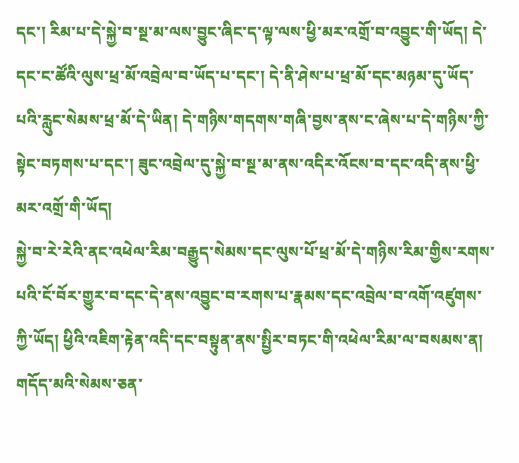དང་། རིམ་པ་དེ་སྐྱེ་བ་སྔ་མ་ལས་བྱུང་ཞིང་ད་ལྟ་ལས་ཕྱི་མར་འགྲོ་བ་འབྱུང་གི་ཡོད། དེ་དང་ང་ཚོའི་ལུས་ཕྲ་མོ་འབྲེལ་བ་ཡོད་པ་དང་། དེ་ནི་ཤེས་པ་ཕྲ་མོ་དང་མཉམ་དུ་ཡོད་པའི་རླུང་སེམས་ཕྲ་མོ་དེ་ཡིན། དེ་གཉིས་གདགས་གཞི་བྱས་ནས་ང་ཞེས་པ་དེ་གཉིས་ཀྱི་སྟེང་བཏགས་པ་དང་། ཟུང་འབྲེལ་དུ་སྐྱེ་བ་སྔ་མ་ནས་འདིར་འོངས་བ་དང་འདི་ནས་ཕྱི་མར་འགྲོ་གི་ཡོད།
སྐྱེ་བ་རེ་རེའི་ནང་འཕེལ་རིམ་བརྒྱུད་སེམས་དང་ལུས་པོ་ཕྲ་མོ་དེ་གཉིས་རིམ་གྱིས་རགས་པའི་ངོ་བོར་གྱུར་བ་དང་དེ་ནས་འབྱུང་བ་རགས་པ་རྣམས་དང་འབྲེལ་བ་འགོ་འཛུགས་ཀྱི་ཡོད། ཕྱིའི་འཇིག་རྟེན་འདི་དང་བསྟུན་ནས་སྤྱིར་བཏང་གི་འཕེལ་རིམ་ལ་བསམས་ན། གདོད་མའི་སེམས་ཅན་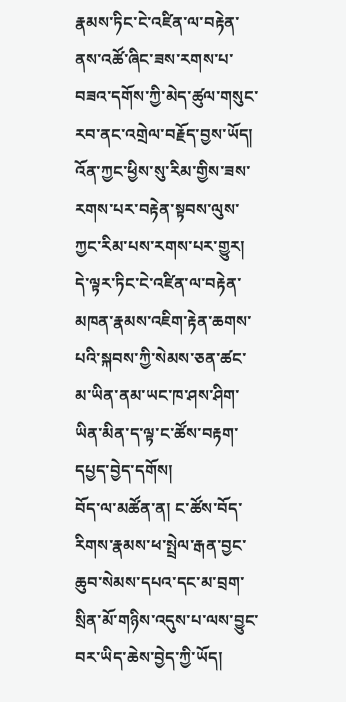རྣམས་ཏིང་ངེ་འཛིན་ལ་བརྟེན་ནས་འཚོ་ཞིང་ཟས་རགས་པ་བཟའ་དགོས་ཀྱི་མེད་ཚུལ་གསུང་རབ་ནང་འགྲེལ་བརྗོད་བྱས་ཡོད། འོན་ཀྱང་ཕྱིས་སུ་རིམ་གྱིས་ཟས་རགས་པར་བརྟེན་སྟབས་ལུས་ཀྱང་རིམ་པས་རགས་པར་གྱུར། དེ་ལྟར་ཏིང་ངེ་འཛིན་ལ་བརྟེན་མཁན་རྣམས་འཇིག་རྟེན་ཆགས་པའི་སྐབས་ཀྱི་སེམས་ཅན་ཚང་མ་ཡིན་ནམ་ཡང་ཁ་ཤས་ཤིག་ཡིན་མིན་ད་ལྟ་ང་ཚོས་བརྟག་དཔྱད་བྱེད་དགོས།
བོད་ལ་མཚོན་ན། ང་ཚོས་བོད་རིགས་རྣམས་ཕ་སྤྲེལ་རྒན་བྱང་ཆུབ་སེམས་དཔའ་དང་མ་བྲག་སྲིན་མོ་གཉིས་འདུས་པ་ལས་བྱུང་བར་ཡིད་ཆེས་བྱེད་ཀྱི་ཡོད།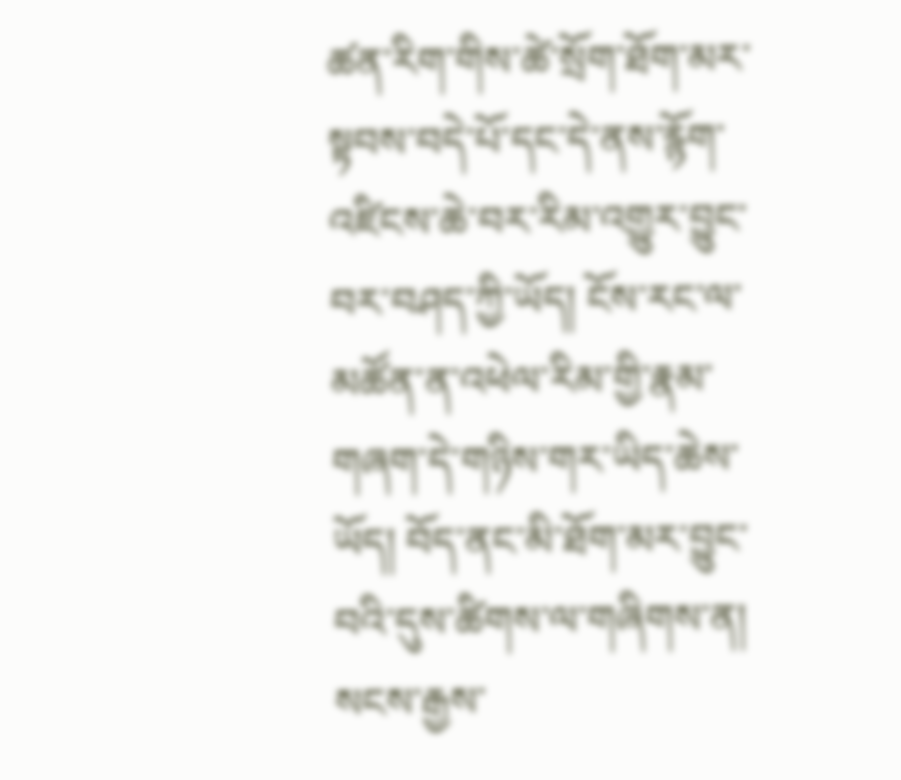ཚན་རིག་གིས་ཚེ་སྲོག་ཐོག་མར་སྟབས་བདེ་པོ་དང་དེ་ནས་རྙོག་འཛིངས་ཆེ་བར་རིམ་འགྱུར་བྱུང་བར་བཤད་ཀྱི་ཡོད། ངོས་རང་ལ་མཚོན་ན་འཕེལ་རིམ་གྱི་རྣམ་གཞག་དེ་གཉིས་གར་ཡིད་ཆེས་ཡོད། བོད་ནང་མི་ཐོག་མར་བྱུང་བའི་དུས་ཚིགས་ལ་གཞིགས་ན། སངས་རྒྱས་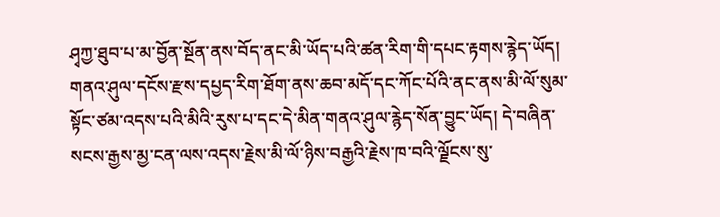ཤྭཀྱ་ཐུབ་པ་མ་བྱོན་སྔོན་ནས་བོད་ནང་མི་ཡོད་པའི་ཚན་རིག་གི་དཔང་རྟགས་རྙེད་ཡོད།  གནའ་ཤུལ་དངོས་རྫས་དཔྱད་རིག་ཐོག་ནས་ཆབ་མདོ་དང་ཀོང་པོའི་ནང་ནས་མི་ལོ་སུམ་སྟོང་ཙམ་འདས་པའི་མིའི་རུས་པ་དང་དེ་མིན་གནའ་ཤུལ་རྙེད་སོན་བྱུང་ཡོད། དེ་བཞིན་སངས་རྒྱས་མྱ་ངན་ལས་འདས་རྗེས་མི་ལོ་ཉིས་བརྒྱའི་རྗེས་ཁ་བའི་ལྗོངས་སུ་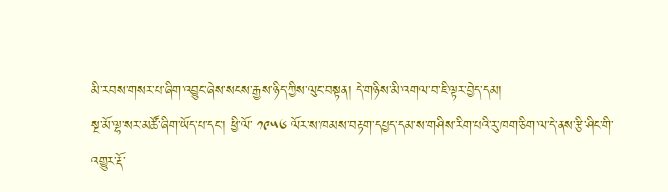མི་རབས་གསར་པ་ཞིག་འབྱུང་ཞེས་སངས་རྒྱས་ཉིད་ཀྱིས་ལུང་བསྟན། དེ་གཉིས་མི་འགལ་བ་ཇི་ལྟར་བྱེད་དམ།
སྔ་མོ་ལྷ་སར་མཚོ་ཞིག་ཡོད་པ་དང་། ཕྱི་ལོ་ ༡༩༥༦ ལོར་ས་ཁམས་བརྟག་དཔྱད་དམ་ས་གཤིས་རིག་པའི་རུ་ཁག་ཅིག་ལ་དེ་ནས་རྩི་ཤིང་གི་འགྱུར་རྡོ་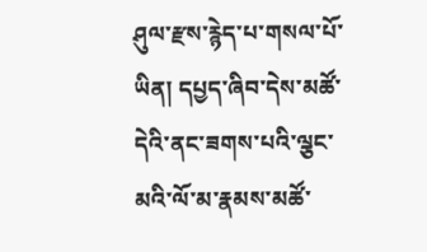ཤུལ་རྫས་རྙེད་པ་གསལ་པོ་ཡིན། དཔྱད་ཞིབ་དེས་མཚོ་དེའི་ནང་ཟགས་པའི་ལྕང་མའི་ལོ་མ་རྣམས་མཚོ་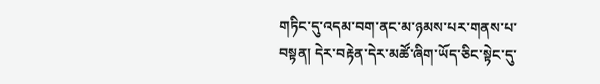གཏིང་དུ་འདམ་བག་ནང་མ་ཉམས་པར་གནས་པ་བསྟན། དེར་བརྟེན་དེར་མཚོ་ཞིག་ཡོད་ཅིང་སྟེང་དུ་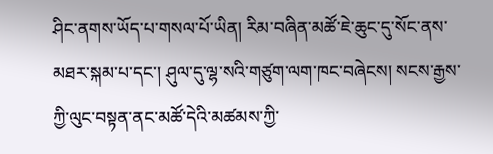ཤིང་ནགས་ཡོད་པ་གསལ་པོ་ཡིན། རིམ་བཞིན་མཚོ་ཇེ་ཆུང་དུ་སོང་ནས་མཐར་སྐམ་པ་དང་། ཤུལ་དུ་ལྷ་སའི་གཙུག་ལག་ཁང་བཞེངས། སངས་རྒྱས་ཀྱི་ལུང་བསྟན་ནང་མཚོ་དེའི་མཚམས་ཀྱི་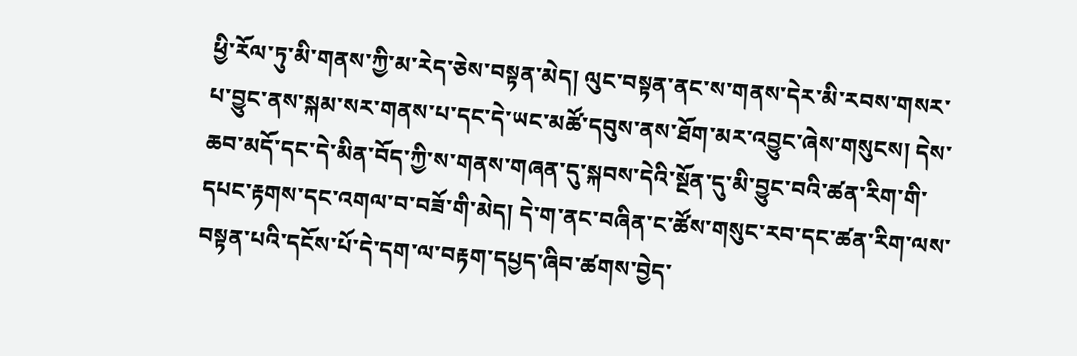ཕྱི་རོལ་ཏུ་མི་གནས་ཀྱི་མ་རེད་ཅེས་བསྟན་མེད། ལུང་བསྟན་ནང་ས་གནས་དེར་མི་རབས་གསར་པ་བྱུང་ནས་སྐམ་སར་གནས་པ་དང་དེ་ཡང་མཚོ་དབུས་ནས་ཐོག་མར་འབྱུང་ཞེས་གསུངས། དེས་ཆབ་མདོ་དང་དེ་མིན་བོད་ཀྱི་ས་གནས་གཞན་དུ་སྐབས་དེའི་སྔོན་དུ་མི་བྱུང་བའི་ཚན་རིག་གི་དཔང་རྟགས་དང་འགལ་བ་བཟོ་གི་མེད། དེ་ག་ནང་བཞིན་ང་ཚོས་གསུང་རབ་དང་ཚན་རིག་ལས་བསྟན་པའི་དངོས་པོ་དེ་དག་ལ་བརྟག་དཔྱད་ཞིབ་ཚགས་བྱེད་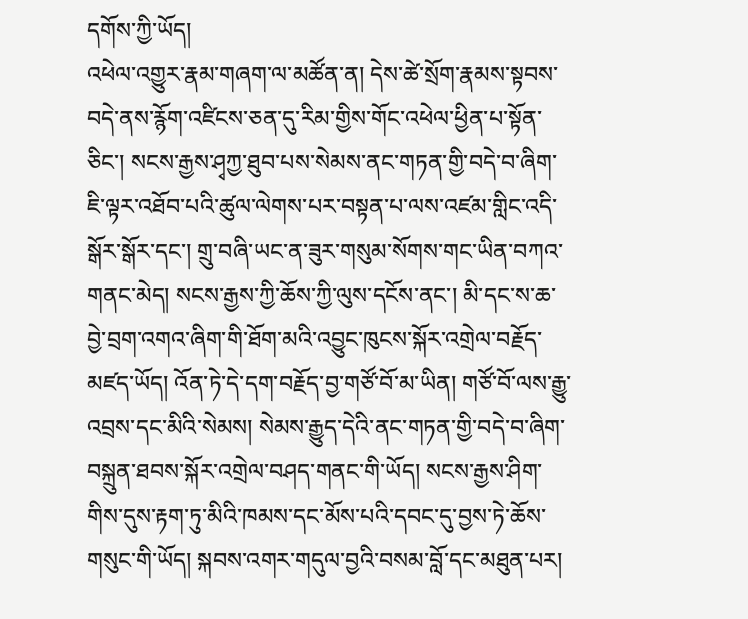དགོས་ཀྱི་ཡོད།
འཕེལ་འགྱུར་རྣམ་གཞག་ལ་མཚོན་ན། དེས་ཚེ་སྲོག་རྣམས་སྟབས་བདེ་ནས་རྙོག་འཛིངས་ཅན་དུ་རིམ་གྱིས་གོང་འཕེལ་ཕྱིན་པ་སྟོན་ཅིང་། སངས་རྒྱས་ཤྭཀྱ་ཐུབ་པས་སེམས་ནང་གཏན་གྱི་བདེ་བ་ཞིག་ཇི་ལྟར་འཐོབ་པའི་ཚུལ་ལེགས་པར་བསྟན་པ་ལས་འཛམ་གླིང་འདི་སྒོར་སྒོར་དང་། གྲུ་བཞི་ཡང་ན་ཟུར་གསུམ་སོགས་གང་ཡིན་བཀའ་གནང་མེད། སངས་རྒྱས་ཀྱི་ཆོས་ཀྱི་ལུས་དངོས་ནང་། མི་དང་ས་ཆ་བྱེ་བྲག་འགའ་ཞིག་གི་ཐོག་མའི་འབྱུང་ཁུངས་སྐོར་འགྲེལ་བརྗོད་མཛད་ཡོད། འོན་ཏེ་དེ་དག་བརྗོད་བྱ་གཙོ་བོ་མ་ཡིན། གཙོ་བོ་ལས་རྒྱུ་འབྲས་དང་མིའི་སེམས། སེམས་རྒྱུད་དེའི་ནང་གཏན་གྱི་བདེ་བ་ཞིག་བསྐྲུན་ཐབས་སྐོར་འགྲེལ་བཤད་གནང་གི་ཡོད། སངས་རྒྱས་ཤིག་གིས་དུས་རྟག་ཏུ་མིའི་ཁམས་དང་མོས་པའི་དབང་དུ་བྱས་ཏེ་ཆོས་གསུང་གི་ཡོད། སྐབས་འགར་གདུལ་བྱའི་བསམ་བློ་དང་མཐུན་པར།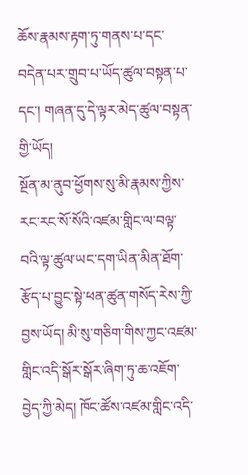ཆོས་རྣམས་རྟག་ཏུ་གནས་པ་དང་བདེན་པར་གྲུབ་པ་ཡོད་ཚུལ་བསྟན་པ་དང་། གཞན་དུ་དེ་ལྟར་མེད་ཚུལ་བསྟན་གྱི་ཡོད།
སྔོན་མ་ནུབ་ཕྱོགས་སུ་མི་རྣམས་ཀྱིས་རང་རང་སོ་སོའི་འཛམ་གླིང་ལ་བལྟ་བའི་ལྟ་ཚུལ་ཡང་དག་ཡིན་མིན་ཐོག་རྩོད་པ་བྱུང་སྟེ་ཕན་ཚུན་གསོད་རེས་ཀྱི་བྱས་ཡོད། མི་སུ་གཅིག་གིས་ཀྱང་འཛམ་གླིང་འདི་སྒོར་སྒོར་ཞིག་ཏུ་ཆ་འཇོག་བྱེད་ཀྱི་མེད། ཁོང་ཚོས་འཛམ་གླིང་འདི་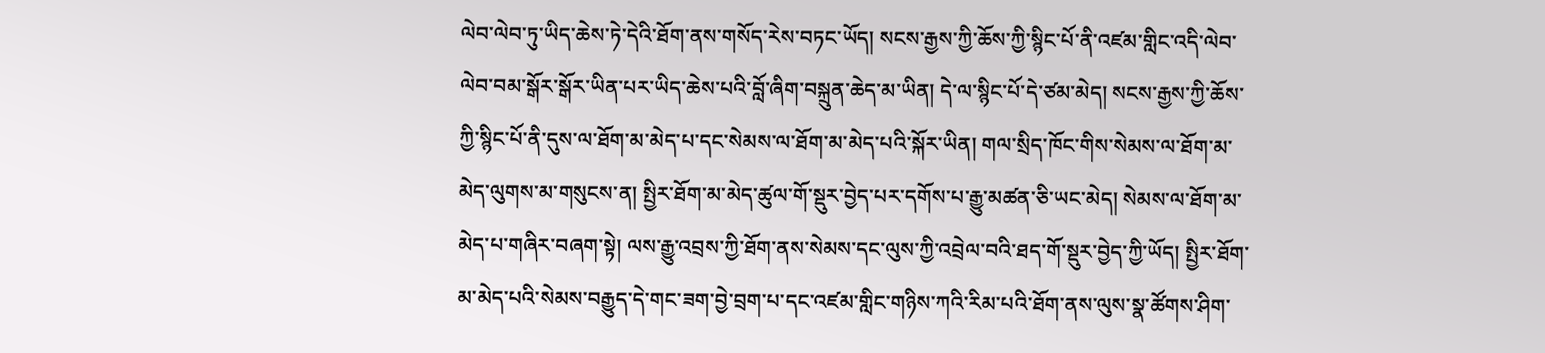ལེབ་ལེབ་ཏུ་ཡིད་ཆེས་ཏེ་དེའི་ཐོག་ནས་གསོད་རེས་བཏང་ཡོད། སངས་རྒྱས་ཀྱི་ཆོས་ཀྱི་སྙིང་པོ་ནི་འཛམ་གླིང་འདི་ལེབ་ལེབ་བམ་སྒོར་སྒོར་ཡིན་པར་ཡིད་ཆེས་པའི་བློ་ཞིག་བསྐྲུན་ཆེད་མ་ཡིན། དེ་ལ་སྙིང་པོ་དེ་ཙམ་མེད། སངས་རྒྱས་ཀྱི་ཆོས་ཀྱི་སྙིང་པོ་ནི་དུས་ལ་ཐོག་མ་མེད་པ་དང་སེམས་ལ་ཐོག་མ་མེད་པའི་སྐོར་ཡིན། གལ་སྲིད་ཁོང་གིས་སེམས་ལ་ཐོག་མ་མེད་ལུགས་མ་གསུངས་ན། སྤྱིར་ཐོག་མ་མེད་ཚུལ་གོ་སྡུར་བྱེད་པར་དགོས་པ་རྒྱུ་མཚན་ཅི་ཡང་མེད། སེམས་ལ་ཐོག་མ་མེད་པ་གཞིར་བཞག་སྟེ། ལས་རྒྱུ་འབྲས་ཀྱི་ཐོག་ནས་སེམས་དང་ལུས་ཀྱི་འབྲེལ་བའི་ཐད་གོ་སྡུར་བྱེད་ཀྱི་ཡོད། སྤྱིར་ཐོག་མ་མེད་པའི་སེམས་བརྒྱུད་དེ་གང་ཟག་བྱེ་བྲག་པ་དང་འཛམ་གླིང་གཉིས་ཀའི་རིམ་པའི་ཐོག་ནས་ལུས་སྣ་ཚོགས་ཤིག་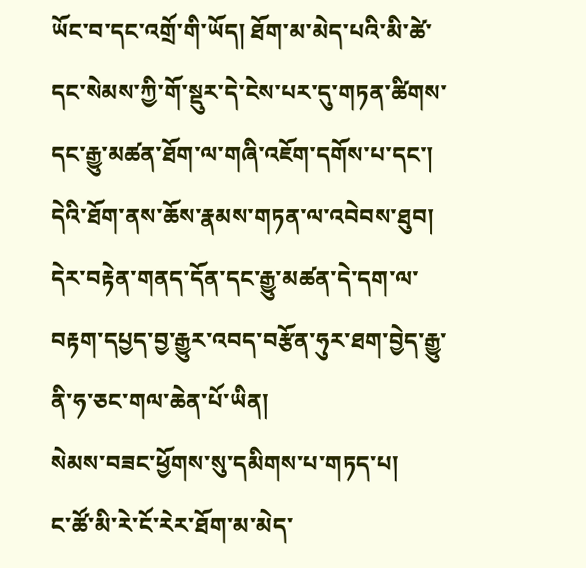ཡོང་བ་དང་འགྲོ་གི་ཡོད། ཐོག་མ་མེད་པའི་མི་ཚེ་དང་སེམས་ཀྱི་གོ་སྡུར་དེ་ངེས་པར་དུ་གཏན་ཚིགས་དང་རྒྱུ་མཚན་ཐོག་ལ་གཞི་འཇོག་དགོས་པ་དང་། དེའི་ཐོག་ནས་ཆོས་རྣམས་གཏན་ལ་འབེབས་ཐུབ། དེར་བརྟེན་གནད་དོན་དང་རྒྱུ་མཚན་དེ་དག་ལ་བརྟག་དཔྱད་བྱ་རྒྱུར་འབད་བརྩོན་ཧུར་ཐག་བྱེད་རྒྱུ་ནི་ཧ་ཅང་གལ་ཆེན་པོ་ཡིན།
སེམས་བཟང་ཕྱོགས་སུ་དམིགས་པ་གཏད་པ།
ང་ཚོ་མི་རེ་ངོ་རེར་ཐོག་མ་མེད་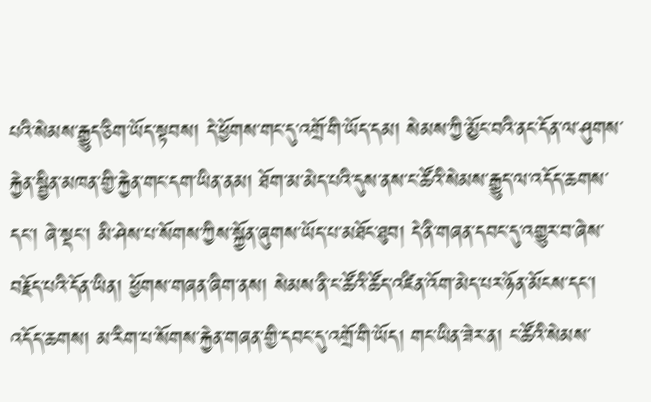པའི་སེམས་རྒྱུད་ཅིག་ཡོད་སྟབས། དེ་ཕྱོགས་གང་དུ་འགྲོ་གི་ཡོད་དམ། སེམས་ཀྱི་མྱོང་བའི་ནང་དོན་ལ་ཤུགས་རྐྱེན་སྦྱིན་མཁན་གྱི་རྐྱེན་གང་དག་ཡིན་ནམ། ཐོག་མ་མེད་པའི་དུས་ནས་ང་ཚོའི་སེམས་རྒྱུད་ལ་འདོད་ཆགས་དང་། ཞེ་སྡང་། མི་ཤེས་པ་སོགས་ཀྱིས་སྐྱོན་ཞུགས་ཡོད་པ་མཐོང་ཐུབ། དེ་ནི་གཞན་དབང་དུ་འགྱུར་བ་ཞེས་བརྗོད་པའི་དོན་ཡིན། ཕྱོགས་གཞན་ཞིག་ནས། སེམས་ནི་ང་ཚོའི་ཚོད་འཛིན་འོག་མེད་པར་ཉོན་མོངས་དང་། འདོད་ཆགས། མ་རིག་པ་སོགས་རྐྱེན་གཞན་གྱི་དབང་དུ་འགྲོ་གི་ཡོད། གང་ཡིན་ཟེར་ན། ང་ཚོའི་སེམས་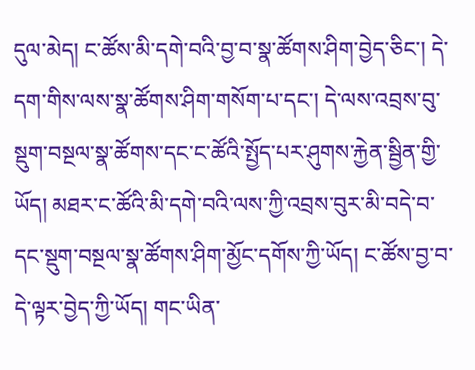དུལ་མེད། ང་ཚོས་མི་དགེ་བའི་བྱ་བ་སྣ་ཚོགས་ཤིག་བྱེད་ཅིང་། དེ་དག་གིས་ལས་སྣ་ཚོགས་ཤིག་གསོག་པ་དང་། དེ་ལས་འབྲས་བུ་སྡུག་བསྔལ་སྣ་ཚོགས་དང་ང་ཚོའི་སྤྱོད་པར་ཤུགས་རྐྱེན་སྦྱིན་གྱི་ཡོད། མཐར་ང་ཚོའི་མི་དགེ་བའི་ལས་ཀྱི་འབྲས་བུར་མི་བདེ་བ་དང་སྡུག་བསྔལ་སྣ་ཚོགས་ཤིག་མྱོང་དགོས་ཀྱི་ཡོད། ང་ཚོས་བྱ་བ་དེ་ལྟར་བྱེད་ཀྱི་ཡོད། གང་ཡིན་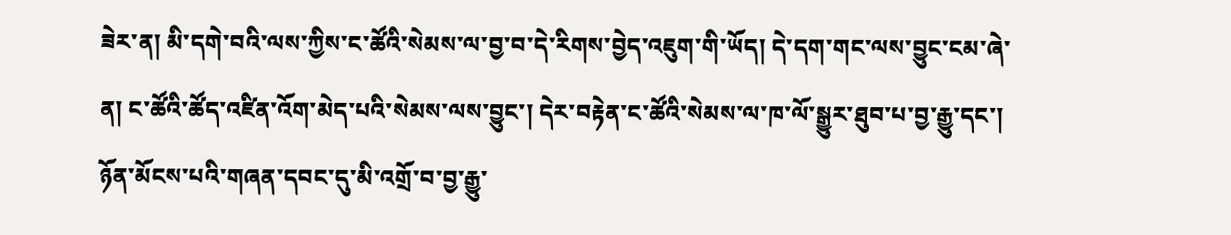ཟེར་ན། མི་དགེ་བའི་ལས་ཀྱིས་ང་ཚོའི་སེམས་ལ་བྱ་བ་དེ་རིགས་བྱེད་འཇུག་གི་ཡོད། དེ་དག་གང་ལས་བྱུང་ངམ་ཞེ་ན། ང་ཚོའི་ཚོད་འཛིན་འོག་མེད་པའི་སེམས་ལས་བྱུང་། དེར་བརྟེན་ང་ཚོའི་སེམས་ལ་ཁ་ལོ་སྒྱུར་ཐུབ་པ་བྱ་རྒྱུ་དང་། ཉོན་མོངས་པའི་གཞན་དབང་དུ་མི་འགྲོ་བ་བྱ་རྒྱུ་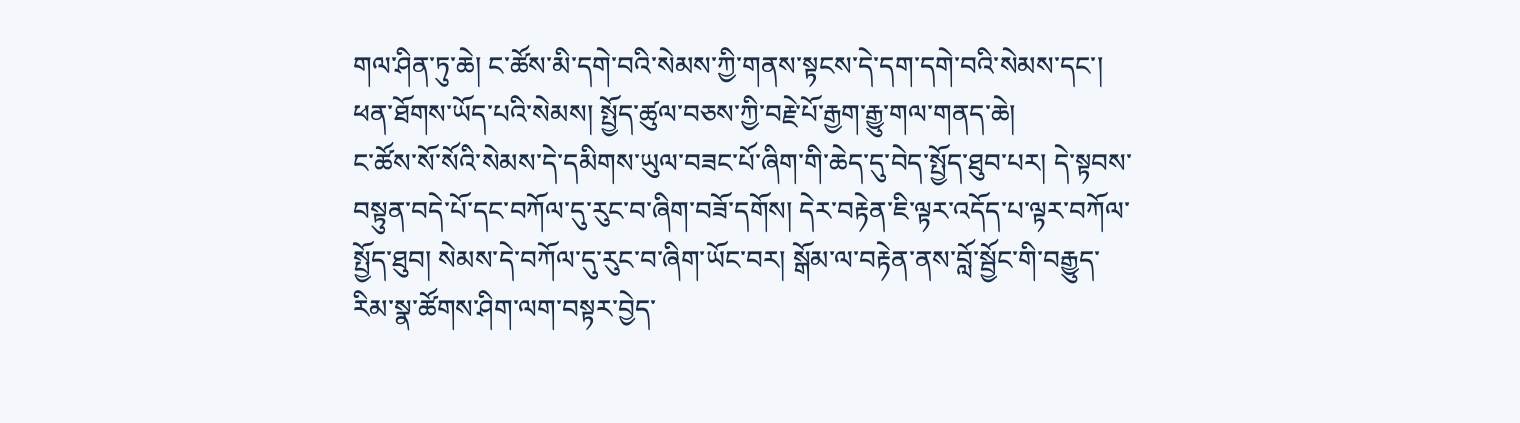གལ་ཤིན་ཏུ་ཆེ། ང་ཚོས་མི་དགེ་བའི་སེམས་ཀྱི་གནས་སྟངས་དེ་དག་དགེ་བའི་སེམས་དང་། ཕན་ཐོགས་ཡོད་པའི་སེམས། སྤྱོད་ཚུལ་བཅས་ཀྱི་བརྗེ་པོ་རྒྱག་རྒྱུ་གལ་གནད་ཆེ།
ང་ཚོས་སོ་སོའི་སེམས་དེ་དམིགས་ཡུལ་བཟང་པོ་ཞིག་གི་ཆེད་དུ་བེད་སྤྱོད་ཐུབ་པར། དེ་སྟབས་བསྟུན་བདེ་པོ་དང་བཀོལ་དུ་རུང་བ་ཞིག་བཟོ་དགོས། དེར་བརྟེན་ཇི་ལྟར་འདོད་པ་ལྟར་བཀོལ་སྤྱོད་ཐུབ། སེམས་དེ་བཀོལ་དུ་རུང་བ་ཞིག་ཡོང་བར། སྒོམ་ལ་བརྟེན་ནས་བློ་སྦྱོང་གི་བརྒྱུད་རིམ་སྣ་ཚོགས་ཤིག་ལག་བསྟར་བྱེད་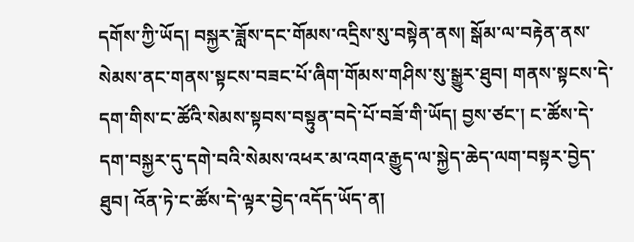དགོས་ཀྱི་ཡོད། བསྐྱར་ཟློས་དང་གོམས་འདྲིས་སུ་བསྟེན་ནས། སྒོམ་ལ་བརྟེན་ནས་སེམས་ནང་གནས་སྟངས་བཟང་པོ་ཞིག་གོམས་གཤིས་སུ་སྒྱུར་ཐུབ། གནས་སྟངས་དེ་དག་གིས་ང་ཚོའི་སེམས་སྟབས་བསྟུན་བདེ་པོ་བཟོ་གི་ཡོད། བྱས་ཙང་། ང་ཚོས་དེ་དག་བསྐྱར་དུ་དགེ་བའི་སེམས་འཕར་མ་འགའ་རྒྱུད་ལ་སྐྱེད་ཆེད་ལག་བསྟར་བྱེད་ཐུབ། འོན་ཏེ་ང་ཚོས་དེ་ལྟར་བྱེད་འདོད་ཡོད་ན།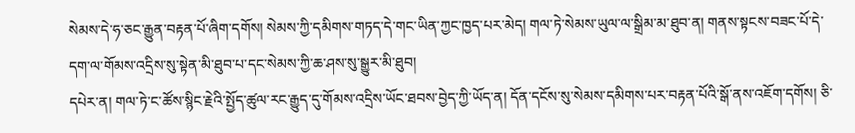སེམས་དེ་ཧ་ཅང་རྒྱུན་བརྟན་པོ་ཞིག་དགོས། སེམས་ཀྱི་དམིགས་གཏད་དེ་གང་ཡིན་ཀྱང་ཁྱད་པར་མེད། གལ་ཏེ་སེམས་ཡུལ་ལ་སྒྲིམ་མ་ཐུབ་ན། གནས་སྟངས་བཟང་པོ་དེ་དག་ལ་གོམས་འདྲིས་སུ་སྟེན་མི་ཐུབ་པ་དང་སེམས་ཀྱི་ཆ་ཤས་སུ་སྒྱུར་མི་ཐུབ།
དཔེར་ན། གལ་ཏེ་ང་ཚོས་སྙིང་རྗེའི་སྤྱོད་ཚུལ་རང་རྒྱུད་དུ་གོམས་འདྲིས་ཡོང་ཐབས་བྱེད་ཀྱི་ཡོད་ན། དོན་དངོས་སུ་སེམས་དམིགས་པར་བརྟན་པོའི་སྒོ་ནས་འཇོག་དགོས། ཅི་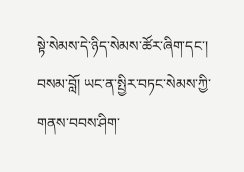སྟེ་སེམས་དེ་ཉིད་སེམས་ཚོར་ཞིག་དང་། བསམ་བློ། ཡང་ན་སྤྱིར་བཏང་སེམས་ཀྱི་གནས་བབས་ཤིག་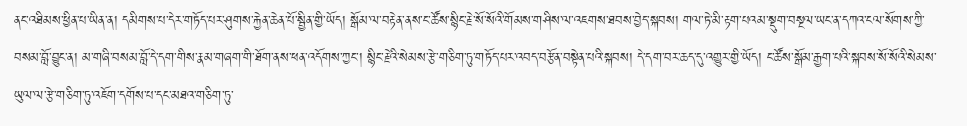ནང་འཐིམས་ཕྱིན་པ་ཡིན་ན། དམིགས་པ་དེར་གཏོད་པར་ཤུགས་རྐྱེན་ཆེན་པོ་སྦྱིན་གྱི་ཡོད། སྒོམ་ལ་བརྟེན་ནས་ང་ཚོས་སྙིང་རྗེ་སོ་སོའི་གོམས་གཤིས་ལ་འཇགས་ཐབས་བྱེད་སྐབས། གལ་ཏེ་མི་རྟག་པའམ་སྡུག་བསྔལ་ཡང་ན་དཀའ་ངལ་སོགས་ཀྱི་བསམ་བློ་བྱུང་ན། མ་གཞི་བསམ་བློ་དེ་དག་གིས་རྣམ་གཞག་གི་ཐོག་ནས་ཕན་འདོགས་ཀྱང་། སྙིང་རྗེའི་སེམས་རྩེ་གཅིག་ཏུ་གཏོད་པར་འབད་བརྩོན་བསྟེན་པའི་སྐབས། དེ་དག་བར་ཆད་དུ་འགྱུར་གྱི་ཡོད། ང་ཚོས་སྒོམ་རྒྱག་པའི་སྐབས་སོ་སོའི་སེམས་ཡུལ་ལ་རྩེ་གཅིག་ཏུ་འཇོག་དགོས་པ་དང་མཐའ་གཅིག་ཏུ་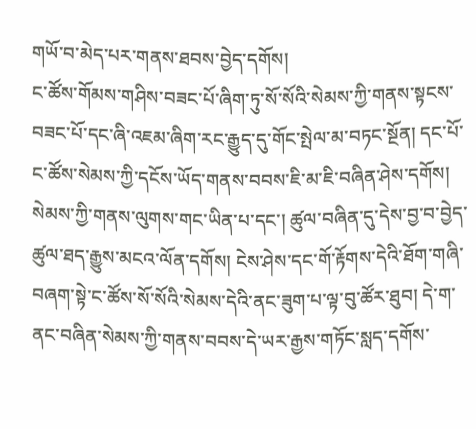གཡོ་བ་མེད་པར་གནས་ཐབས་བྱེད་དགོས།
ང་ཚོས་གོམས་གཤིས་བཟང་པོ་ཞིག་ཏུ་སོ་སོའི་སེམས་ཀྱི་གནས་སྟངས་བཟང་པོ་དང་ཞི་འཇམ་ཞིག་རང་རྒྱུད་དུ་གོང་སྤེལ་མ་བཏང་སྔོན། དང་པོ་ང་ཚོས་སེམས་ཀྱི་དངོས་ཡོད་གནས་བབས་ཇི་མ་ཇི་བཞིན་ཤེས་དགོས། སེམས་ཀྱི་གནས་ལུགས་གང་ཡིན་པ་དང་། ཚུལ་བཞིན་དུ་དེས་བྱ་བ་བྱེད་ཚུལ་ཐད་རྒྱུས་མངའ་ལོན་དགོས། ངེས་ཤེས་དང་གོ་རྟོགས་དེའི་ཐོག་གཞི་བཞག་སྟེ་ང་ཚོས་སོ་སོའི་སེམས་དེའི་ནང་ཟུག་པ་ལྟ་བུ་ཚོར་ཐུབ། དེ་ག་ནང་བཞིན་སེམས་ཀྱི་གནས་བབས་དེ་ཡར་རྒྱས་གཏོང་སླད་དགོས་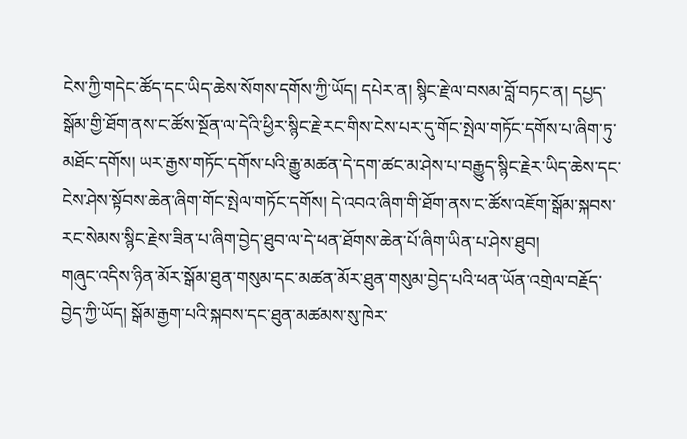ངེས་ཀྱི་གདེང་ཚོད་དང་ཡིད་ཆེས་སོགས་དགོས་ཀྱི་ཡོད། དཔེར་ན། སྙིང་རྗེ་ལ་བསམ་བློ་བཏང་ན། དཔྱད་སྒོམ་གྱི་ཐོག་ནས་ང་ཚོས་སྔོན་ལ་དེའི་ཕྱིར་སྙིང་རྗེ་རང་གིས་ངེས་པར་དུ་གོང་སྤེལ་གཏོང་དགོས་པ་ཞིག་ཏུ་མཐོང་དགོས། ཡར་རྒྱས་གཏོང་དགོས་པའི་རྒྱུ་མཚན་དེ་དག་ཚང་མ་ཤེས་པ་བརྒྱུད་སྙིང་རྗེར་ཡིད་ཆེས་དང་ངེས་ཤེས་སྟོབས་ཆེན་ཞིག་གོང་སྤེལ་གཏོང་དགོས། དེ་འབའ་ཞིག་གི་ཐོག་ནས་ང་ཚོས་འཇོག་སྒོམ་སྐབས་རང་སེམས་སྙིང་རྗེས་ཟིན་པ་ཞིག་བྱེད་ཐུབ་ལ་དེ་ཕན་ཐོགས་ཆེན་པོ་ཞིག་ཡིན་པ་ཤེས་ཐུབ།
གཞུང་འདིས་ཉིན་མོར་སྒོམ་ཐུན་གསུམ་དང་མཚན་མོར་ཐུན་གསུམ་བྱེད་པའི་ཕན་ཡོན་འགྲེལ་བརྗོད་བྱེད་ཀྱི་ཡོད། སྒོམ་རྒྱག་པའི་སྐབས་དང་ཐུན་མཚམས་སུ་ཁེར་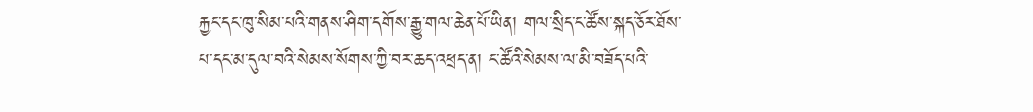རྐྱང་དང་ཁུ་སིམ་པའི་གནས་ཤིག་དགོས་རྒྱུ་གལ་ཆེན་པོ་ཡིན། གལ་སྲིད་ང་ཚོས་སྐད་ཅོར་ཐོས་པ་དང་མ་དུལ་བའི་སེམས་སོགས་ཀྱི་བར་ཆད་འཕྲད་ན། ང་ཚོའི་སེམས་ལ་མི་བཟོད་པའི་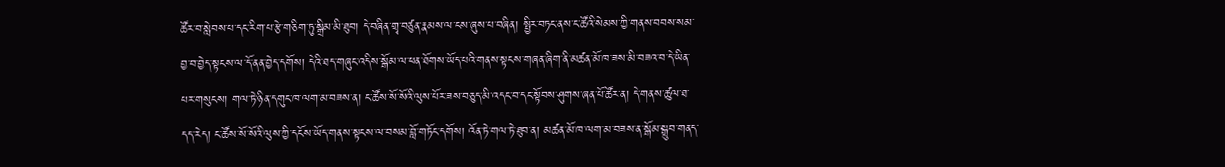ཚོར་བ་སླེབས་པ་དང་རིག་པ་རྩེ་གཅིག་ཏུ་སྒྲིམ་མི་ཐུབ། དེ་བཞིན་གྲྭ་བཙུན་རྣམས་ལ་ངས་ཞུས་པ་བཞིན། སྤྱིར་བཏང་ནས་ང་ཚོའི་སེམས་ཀྱི་གནས་བབས་སམ་བྱ་བ་བྱེད་སྟངས་ལ་དོ་ནན་བྱེད་དགོས། དེའི་ཐད་གཞུང་འདིས་སྒོམ་ལ་ཕན་ཐོགས་ཡོད་པའི་གནས་སྟངས་གཞན་ཞིག་ནི་མཚན་མོ་ཁ་ཟས་མི་བཟའ་བ་དེ་ཡིན་པར་གསུངས། གལ་ཏེ་ཉིན་དགུང་ཁ་ལག་མ་བཟས་ན། ང་ཚོས་སོ་སོའི་ལུས་པོར་ཟས་བཅུད་མི་འདང་བ་དང་སྟོབས་ཤུགས་ཞན་པོ་ཚོར་ན། དེ་གནས་ཚུལ་ཐ་དད་རེད། ང་ཚོས་སོ་སོའི་ལུས་ཀྱི་དངོས་ཡོད་གནས་སྟངས་ལ་བསམ་བློ་གཏོང་དགོས། འོན་ཏེ་གལ་ཏེ་ཐུབ་ན། མཚན་མོ་ཁ་ལག་མ་བཟས་ན་སྒོམ་སྒྲུབ་གནད་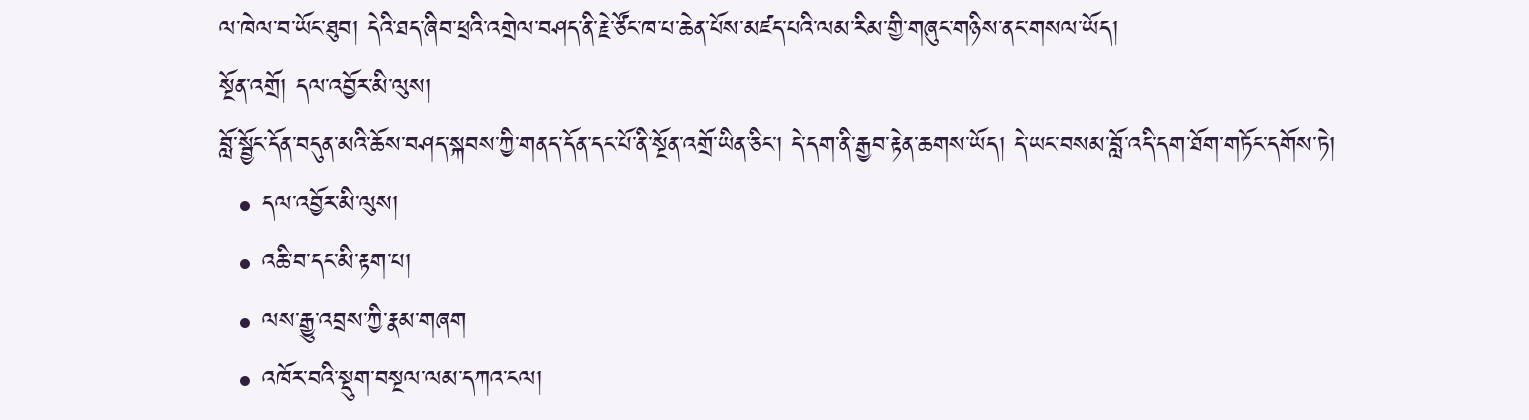ལ་ཁེལ་བ་ཡོང་ཐུབ། དེའི་ཐད་ཞིབ་ཕྲའི་འགྲེལ་བཤད་ནི་རྗེ་ཙོང་ཁ་པ་ཆེན་པོས་མཛད་པའི་ལམ་རིམ་གྱི་གཞུང་གཉིས་ནང་གསལ་ཡོད།
སྔོན་འགྲོ། དལ་འབྱོར་མི་ལུས།
བློ་སྦྱོང་དོན་བདུན་མའི་ཆོས་བཤད་སྐབས་ཀྱི་གནད་དོན་དང་པོ་ནི་སྔོན་འགྲོ་ཡིན་ཅིང་། དེ་དག་ནི་རྒྱབ་རྟེན་ཆགས་ཡོད། དེ་ཡང་བསམ་བློ་འདི་དག་ཐོག་གཏོང་དགོས་ཏེ།
  • དལ་འབྱོར་མི་ལུས།
  • འཆི་བ་དང་མི་རྟག་པ།
  • ལས་རྒྱུ་འབྲས་ཀྱི་རྣམ་གཞག
  • འཁོར་བའི་སྡུག་བསྔལ་ལམ་དཀའ་ངལ།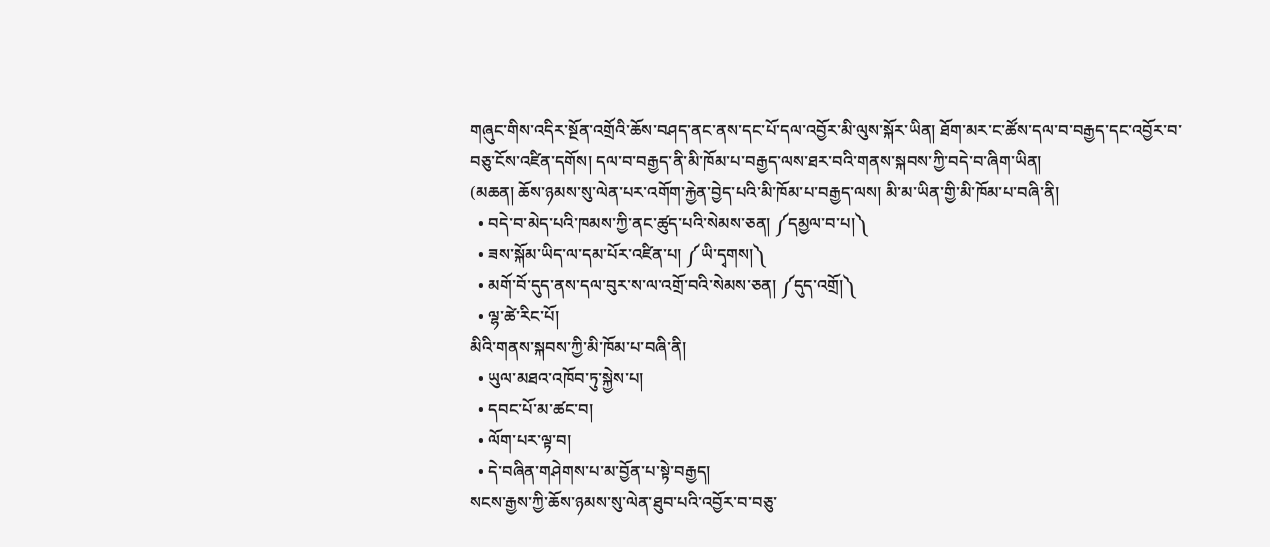གཞུང་གིས་འདིར་སྔོན་འགྲོའི་ཆོས་བཤད་ནང་ནས་དང་པོ་དལ་འབྱོར་མི་ལུས་སྐོར་ཡིན། ཐོག་མར་ང་ཚོས་དལ་བ་བརྒྱད་དང་འབྱོར་བ་བཅུ་ངོས་འཛིན་དགོས། དལ་བ་བརྒྱད་ནི་མི་ཁོམ་པ་བརྒྱད་ལས་ཐར་བའི་གནས་སྐབས་ཀྱི་བདེ་བ་ཞིག་ཡིན།
(མཆན། ཆོས་ཉམས་སུ་ལེན་པར་འགོག་རྐྱེན་བྱེད་པའི་མི་ཁོམ་པ་བརྒྱད་ལས། མི་མ་ཡིན་གྱི་མི་ཁོམ་པ་བཞི་ནི།
  • བདེ་བ་མེད་པའི་ཁམས་ཀྱི་ནང་ཚུད་པའི་སེམས་ཅན། ༼དམྱལ་བ་པ།༽
  • ཟས་སྐོམ་ཡིད་ལ་དམ་པོར་འཛིན་པ། ༼ཡི་དྭགས།༽
  • མགོ་བོ་དུད་ནས་དལ་བུར་ས་ལ་འགྲོ་བའི་སེམས་ཅན། ༼དུད་འགྲོ།༽
  • ལྷ་ཚེ་རིང་པོ།
མིའི་གནས་སྐབས་ཀྱི་མི་ཁོམ་པ་བཞི་ནི།
  • ཡུལ་མཐའ་འཁོབ་ཏུ་སྐྱེས་པ།
  • དབང་པོ་མ་ཚང་བ།
  • ལོག་པར་ལྟ་བ།
  • དེ་བཞིན་གཤེགས་པ་མ་བྱོན་པ་སྟེ་བརྒྱད།
སངས་རྒྱས་ཀྱི་ཆོས་ཉམས་སུ་ལེན་ཐུབ་པའི་འབྱོར་བ་བཅུ་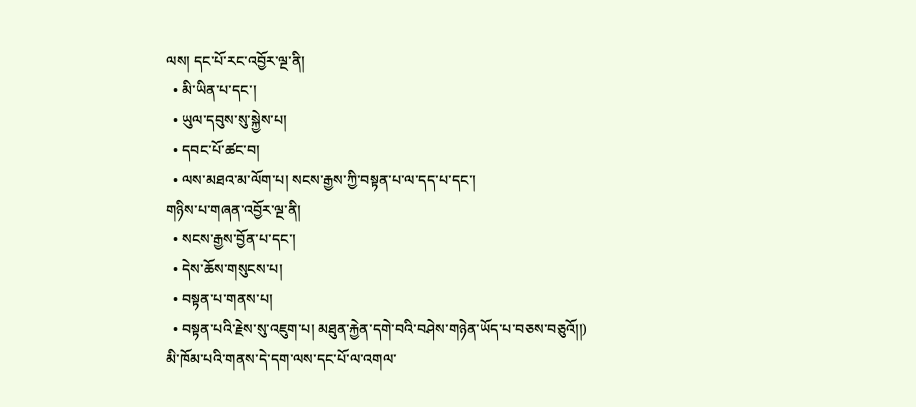ལས། དང་པོ་རང་འབྱོར་ལྔ་ནི།
  • མི་ཡིན་པ་དང་།
  • ཡུལ་དབུས་སུ་སྐྱེས་པ།
  • དབང་པོ་ཚང་བ།
  • ལས་མཐའ་མ་ལོག་པ། སངས་རྒྱས་ཀྱི་བསྟན་པ་ལ་དད་པ་དང་།
གཉིས་པ་གཞན་འབྱོར་ལྔ་ནི།
  • སངས་རྒྱས་བྱོན་པ་དང་།
  • དེས་ཆོས་གསུངས་པ།
  • བསྟན་པ་གནས་པ།
  • བསྟན་པའི་རྗེས་སུ་འཇུག་པ། མཐུན་རྐྱེན་དགེ་བའི་བཤེས་གཉེན་ཡོད་པ་བཅས་བཅུའོ།།)
མི་ཁོམ་པའི་གནས་དེ་དག་ལས་དང་པོ་ལ་འགལ་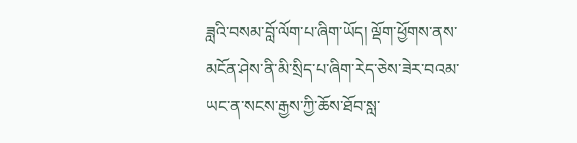ཟླའི་བསམ་བློ་ལོག་པ་ཞིག་ཡོད། ལྡོག་ཕྱོགས་ནས་མངོན་ཤེས་ནི་མི་སྲིད་པ་ཞིག་རེད་ཅེས་ཟེར་བའམ་ཡང་ན་སངས་རྒྱས་ཀྱི་ཆོས་ཐོབ་སླ་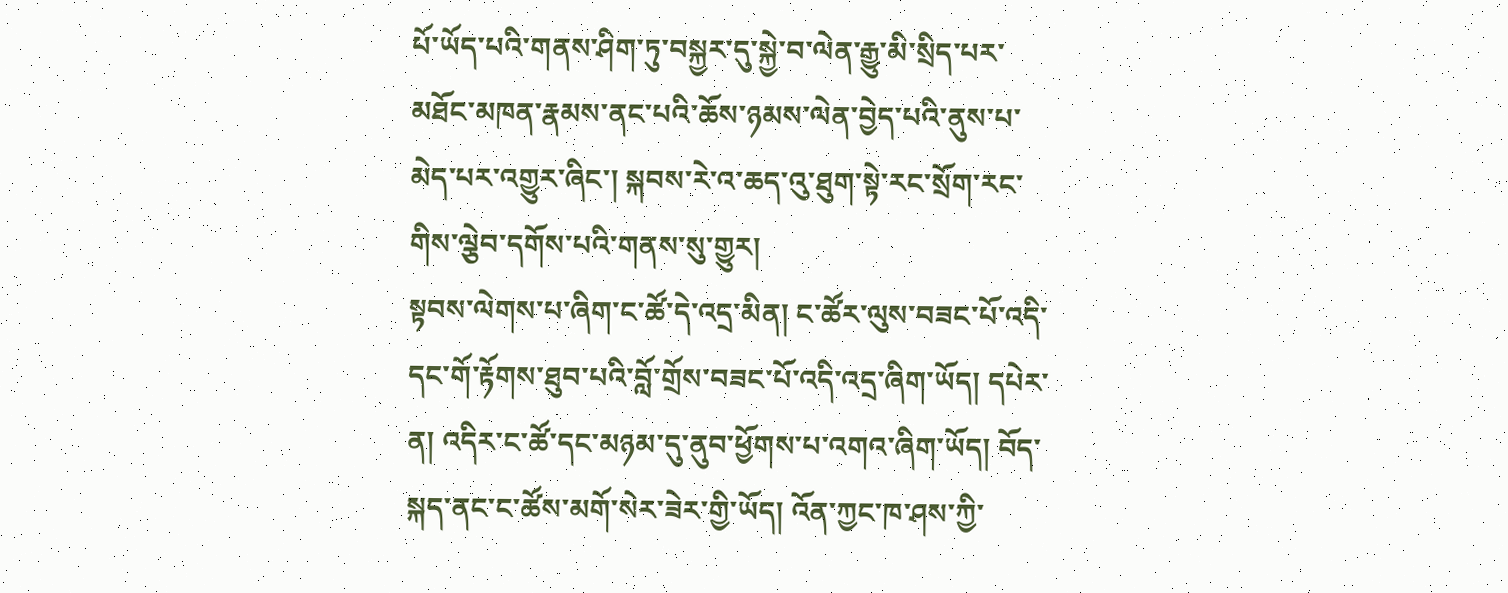པོ་ཡོད་པའི་གནས་ཤིག་ཏུ་བསྐྱར་དུ་སྐྱེ་བ་ལེན་རྒྱུ་མི་སྲིད་པར་མཐོང་མཁན་རྣམས་ནང་པའི་ཆོས་ཉམས་ལེན་བྱེད་པའི་ནུས་པ་མེད་པར་འགྱུར་ཞིང་། སྐབས་རེ་འ་ཆད་འུ་ཐུག་སྟེ་རང་སྲོག་རང་གིས་ལྕེབ་དགོས་པའི་གནས་སུ་གྱུར།
སྟབས་ལེགས་པ་ཞིག་ང་ཚོ་དེ་འདྲ་མིན། ང་ཚོར་ལུས་བཟང་པོ་འདི་དང་གོ་རྟོགས་ཐུབ་པའི་བློ་གྲོས་བཟང་པོ་འདི་འདྲ་ཞིག་ཡོད། དཔེར་ན། འདིར་ང་ཚོ་དང་མཉམ་དུ་ནུབ་ཕྱོགས་པ་འགའ་ཞིག་ཡོད། བོད་སྐད་ནང་ང་ཚོས་མགོ་སེར་ཟེར་གྱི་ཡོད། འོན་ཀྱང་ཁ་ཤས་ཀྱི་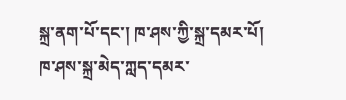སྐྲ་ནག་པོ་དང་། ཁ་ཤས་ཀྱི་སྐྲ་དམར་པོ། ཁ་ཤས་སྐྲ་མེད་ཀླད་དམར་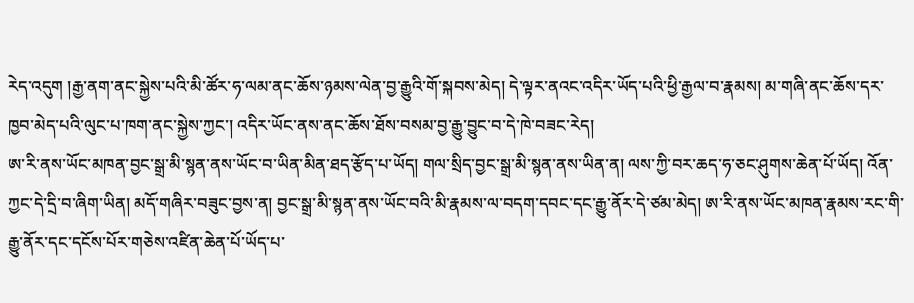རེད་འདུག །རྒྱ་ནག་ནང་སྐྱེས་པའི་མི་ཚོར་ཧ་ལམ་ནང་ཆོས་ཉམས་ལེན་བྱ་རྒྱུའི་གོ་སྐབས་མེད། དེ་ལྟར་ནའང་འདིར་ཡོད་པའི་ཕྱི་རྒྱལ་བ་རྣམས། མ་གཞི་ནང་ཆོས་དར་ཁྱབ་མེད་པའི་ལུང་པ་ཁག་ནང་སྐྱེས་ཀྱང་། འདིར་ཡོང་ནས་ནང་ཆོས་ཐོས་བསམ་བྱ་རྒྱུ་བྱུང་བ་དེ་ཁེ་བཟང་རེད།
ཨ་རི་ནས་ཡོང་མཁན་བྱང་སྒྲ་མི་སྙན་ནས་ཡོང་བ་ཡིན་མིན་ཐད་རྩོད་པ་ཡོད། གལ་སྲིད་བྱང་སྒྲ་མི་སྙན་ནས་ཡིན་ན། ལས་ཀྱི་བར་ཆད་ཧ་ཅང་ཤུགས་ཆེན་པོ་ཡོད། འོན་ཀྱང་དེ་དྲི་བ་ཞིག་ཡིན། མདོ་གཞིར་བཟུང་བྱས་ན། བྱང་སྒྲ་མི་སྙན་ནས་ཡོང་བའི་མི་རྣམས་ལ་བདག་དབང་དང་རྒྱུ་ནོར་དེ་ཙམ་མེད། ཨ་རི་ནས་ཡོང་མཁན་རྣམས་རང་གི་རྒྱུ་ནོར་དང་དངོས་པོར་གཅེས་འཛིན་ཆེན་པོ་ཡོད་པ་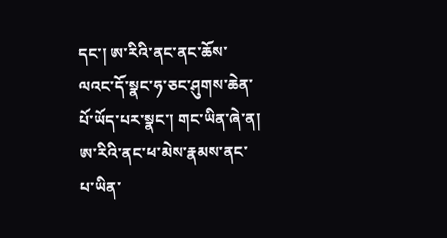དང་། ཨ་རིའི་ནང་ནང་ཆོས་ལའང་དོ་སྣང་ཧ་ཅང་ཤུགས་ཆེན་པོ་ཡོད་པར་སྣང་། གང་ཡིན་ཞེ་ན། ཨ་རིའི་ནང་ཕ་མེས་རྣམས་ནང་པ་ཡིན་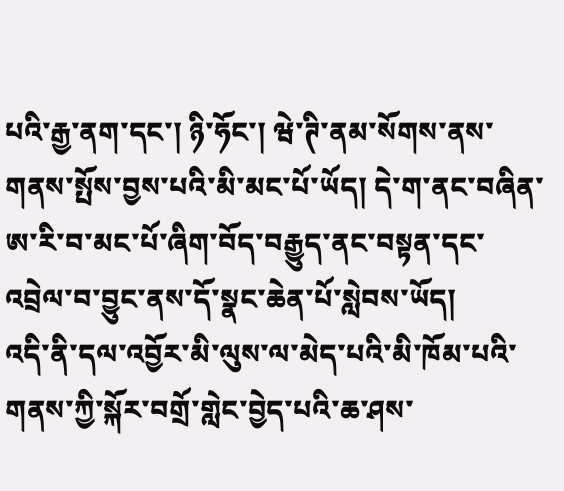པའི་རྒྱ་ནག་དང་། ཉི་ཧོང་། ཝེ་ཊི་ནམ་སོགས་ནས་གནས་སྤོས་བྱས་པའི་མི་མང་པོ་ཡོད། དེ་ག་ནང་བཞིན་ཨ་རི་བ་མང་པོ་ཞིག་བོད་བརྒྱུད་ནང་བསྟན་དང་འབྲེལ་བ་བྱུང་ནས་དོ་སྣང་ཆེན་པོ་སླེབས་ཡོད།
འདི་ནི་དལ་འབྱོར་མི་ལུས་ལ་མེད་པའི་མི་ཁོམ་པའི་གནས་ཀྱི་སྐོར་བགྲོ་གླེང་བྱེད་པའི་ཆ་ཤས་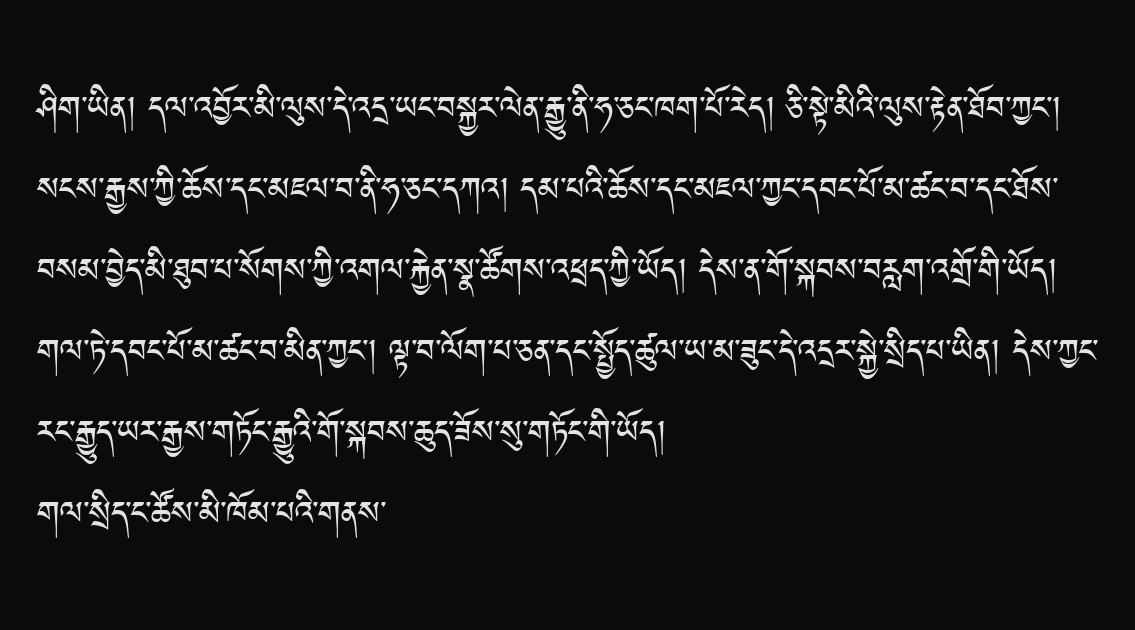ཤིག་ཡིན། དལ་འབྱོར་མི་ལུས་དེ་འདྲ་ཡང་བསྐྱར་ལེན་རྒྱུ་ནི་ཧ་ཅང་ཁག་པོ་རེད། ཅི་སྟེ་མིའི་ལུས་རྟེན་ཐོབ་ཀྱང་། སངས་རྒྱས་ཀྱི་ཆོས་དང་མཇལ་བ་ནི་ཧ་ཅང་དཀའ། དམ་པའི་ཆོས་དང་མཇལ་ཀྱང་དབང་པོ་མ་ཚང་བ་དང་ཐོས་བསམ་བྱེད་མི་ཐུབ་པ་སོགས་ཀྱི་འགལ་རྐྱེན་སྣ་ཚོགས་འཕྲད་ཀྱི་ཡོད། དེས་ན་གོ་སྐབས་བརླག་འགྲོ་གི་ཡོད། གལ་ཏེ་དབང་པོ་མ་ཚང་བ་མིན་ཀྱང་། ལྟ་བ་ལོག་པ་ཅན་དང་སྤྱོད་ཚུལ་ཡ་མ་ཟུང་དེ་འདྲར་སྐྱེ་སྲིད་པ་ཡིན། དེས་ཀྱང་རང་རྒྱུད་ཡར་རྒྱས་གཏོང་རྒྱུའི་གོ་སྐབས་ཆུད་ཟོས་སུ་གཏོང་གི་ཡོད།
གལ་སྲིད་ང་ཚོས་མི་ཁོམ་པའི་གནས་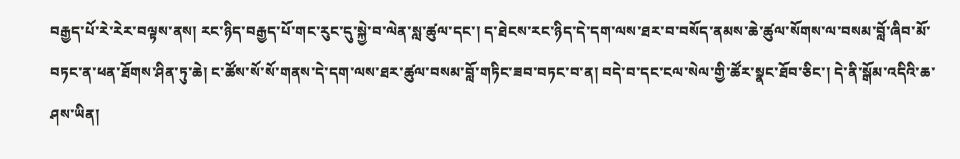བརྒྱད་པོ་རེ་རེར་བལྟས་ནས། རང་ཉིད་བརྒྱད་པོ་གང་རུང་དུ་སྐྱེ་བ་ལེན་སླ་ཚུལ་དང་། ད་ཐེངས་རང་ཉིད་དེ་དག་ལས་ཐར་བ་བསོད་ནམས་ཆེ་ཚུལ་སོགས་ལ་བསམ་བློ་ཞིབ་མོ་བཏང་ན་ཕན་ཐོགས་ཤིན་ཏུ་ཆེ། ང་ཚོས་སོ་སོ་གནས་དེ་དག་ལས་ཐར་ཚུལ་བསམ་བློ་གཏིང་ཟབ་བཏང་བ་ན། བདེ་བ་དང་ངལ་སེལ་གྱི་ཚོར་སྣང་ཐོབ་ཅིང་། དེ་ནི་སྒོམ་འདིའི་ཆ་ཤས་ཡིན།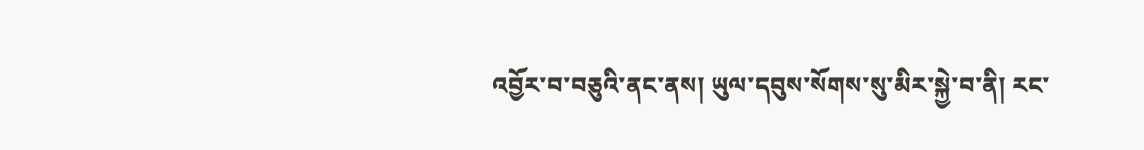འབྱོར་བ་བཅུའི་ནང་ནས། ཡུལ་དབུས་སོགས་སུ་མིར་སྐྱེ་བ་ནི། རང་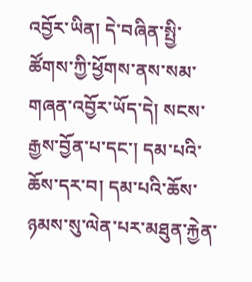འབྱོར་ཡིན། དེ་བཞིན་སྤྱི་ཚོགས་ཀྱི་ཕྱོགས་ནས་སམ་གཞན་འབྱོར་ཡོད་དེ། སངས་རྒྱས་བྱོན་པ་དང་། དམ་པའི་ཆོས་དར་བ། དམ་པའི་ཆོས་ཉམས་སུ་ལེན་པར་མཐུན་རྐྱེན་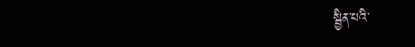སྦྱིན་པའི་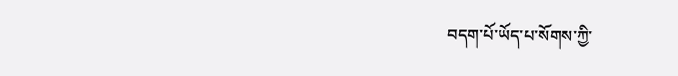བདག་པོ་ཡོད་པ་སོགས་ཀྱི་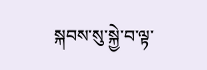སྐབས་སུ་སྐྱེ་བ་ལྟ་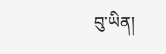བུ་ཡིན།